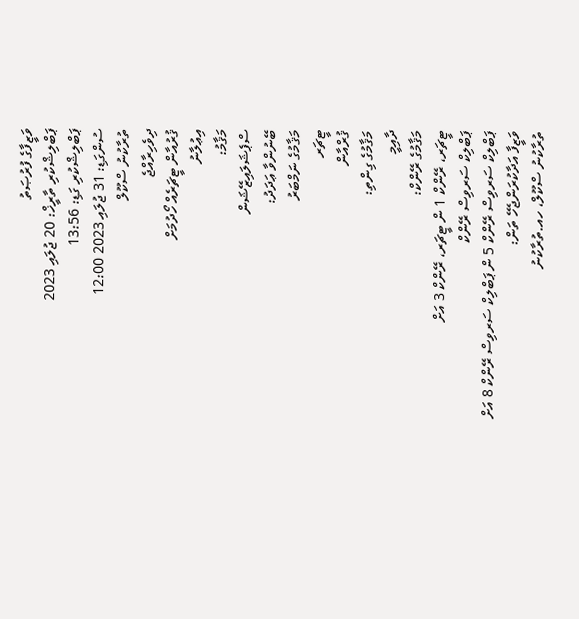ވަޒީފާގެ ފުރުޞަތު
ޕަބްލިޝްކުރި ތާރީޚް: 20 ޖުލައި 2023
ޕަބްލިޝްކުރި ގަޑި: 13:56
ސުންގަޑި: 31 ޖުލައި 2023 12:00
ތުރާކުނު ސްކޫލް
ދިވެހިރާއްޖެ
ޤުރުއާން ޓީޗަރެއް ހޯދުމަށް
އިޢުލާނު
މަޤާމު:
ސްޕެޝަލައިޒޭޝަން
ބޭނުންވާ ޢަދަދު:
މަޤާމުގެ ނަމްބަރު
ޓީޗަރ
ޤުރްއާން
މަޤާމުގެ ގިންތި:
ދާއިމީ
މަޤާމުގެ ރޭންކް:
ޓީޗަރ، ރޭންކް 1 ން ޓީޗަރ، ރޭންކް 3 އަށް
ޕަބްލިކް ސަރވިސް ރޭންކް
ޕަބްލިކް ސަރވިސް ރޭންކް 5 ން ޕަބްލިކް ސަރވިސް ރޭންކް 8 އަށް
ވަޒީފާ އަދާކުރަންޖެހޭ ތަން:
ތުރާކުނު ސްކޫލް، ހއ.ތުރާކުނު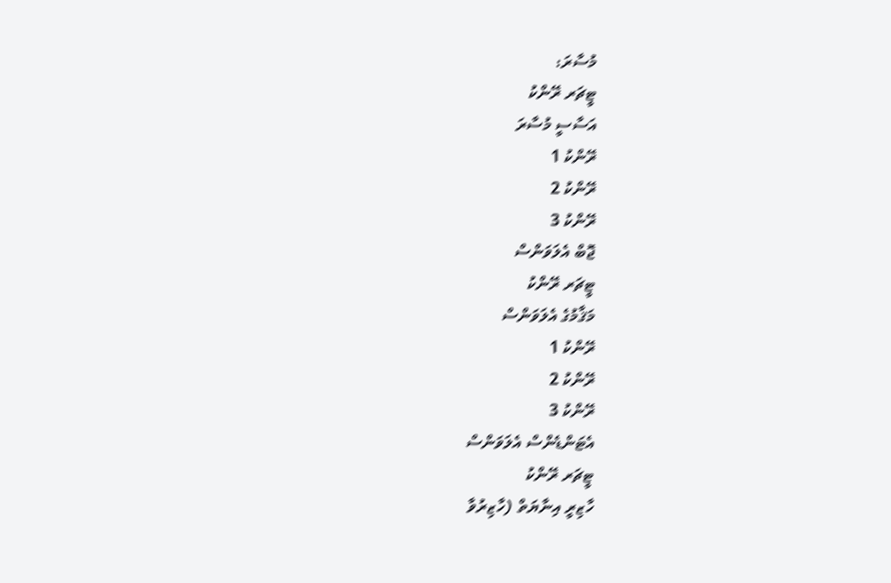މުސާރަ:
ޓީޗަރ ރޭންކު
އަސާސީ މުސާރަ
ރޭންކު 1
ރޭންކު 2
ރޭންކު 3
ޖޮބް އެލަވަންސް
ޓީޗަރ ރޭންކު
މަޤާމުގެ އެލަވަންސް
ރޭންކު 1
ރޭންކު 2
ރޭންކު 3
އެޓަންޑެންސް އެލަވަންސް
ޓީޗަރ ރޭންކު
ހާޒިރީ އިނާޔަތް (ހާޒިރުވާ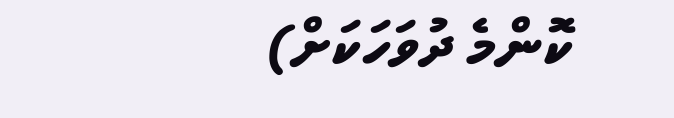ކޮންމެ ދުވަހަކަށް)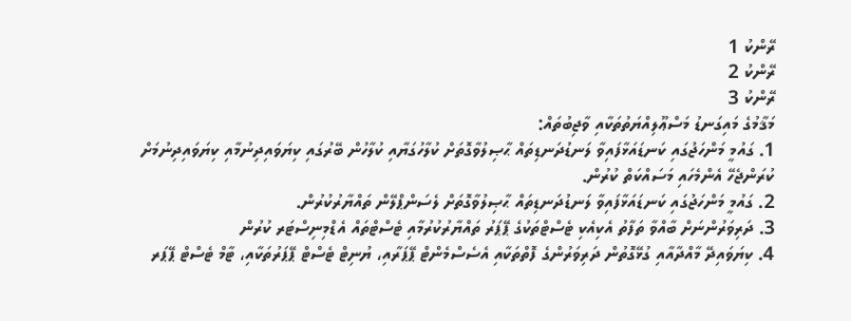ރޭންކު 1
ރޭންކު 2
ރޭންކު 3
މަޤާމުގެ މައިގަނޑު މަސްޢޫލިއްޔަތުތަކާއި ވާޖިބުތައް:
1. ގައުމީ މަންހަޖުގައި ކަނޑައަޅާފައިވާ ލަނޑުދަނޑިތައް ޙާޞިލުވާގޮތަށް ކުލާހުގަޔާއި ކުލާހުން ބޭރުގައި ކިޔަވައިދިނުމާއި ކިޔަވައިދިނުމަށް ކުރަންޖެހޭ އެންމެހައި މަސައްކަތް ކުރުން.
2. ގައުމީ މަންހަޖުގައި ކަނޑައަޅާފައިވާ ލަނޑުދަނޑިތައް ޙާޞިލުވާގޮތަށް ލެސަންޕްލޭން ތައްޔާރުކުރުން.
3. ދަރިވަރުންނަށް ބާއްވާ ތަފާތު އެކިއެކި ޓެސްޓްތަކުގެ ޕޭޕަރު ތައްޔާރުކުރުމާއި ޓެސްޓްތައް އެޑްމިނިސްޓަރ ކުރުން
4. ކިޔަވައިދޭ މާއްދާއާއި ގުޅޭގޮތުން ދަރިވަރުންގެ ފޮތްތަކާއި އެސެސްމެންޓް ޕޭޕަރާއި، ޔުނިޓް ޓެސްޓް ޕޭޕަރުތަކާއި، ޓާމް ޓެސްޓް ޕޭޕަރ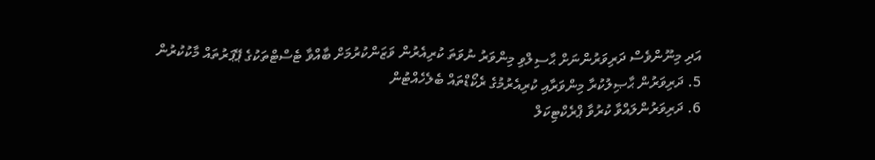އަދި މިނޫންވެސް ދަރިވަރުންނަށް ޙާސިލްވި މިންވަރު ނުވަތަ ކުރިއެރުން ވަޒަންކުރުމަށް ބާއްވާ ޓެސްޓްތަކުގެ ޕޭޕަރުތައް މާކުކުރުން
5. ދަރިވަރުން ޙާޞިލުކުރާ މިންވަރާއި ކުރިއެރުމުގެ ރެކޯޑްތައް ބެލެހެއްޓުން
6. ދަރިވަރުންލައްވާ ކުރުވާ ޕްރެކްޓިކަލް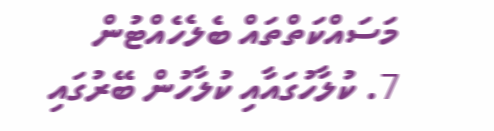މަސައްކަތްތައް ބެލެހެއްޓުން
7. ކުލާހުގައާއި ކުލާހުން ބޭރުގައި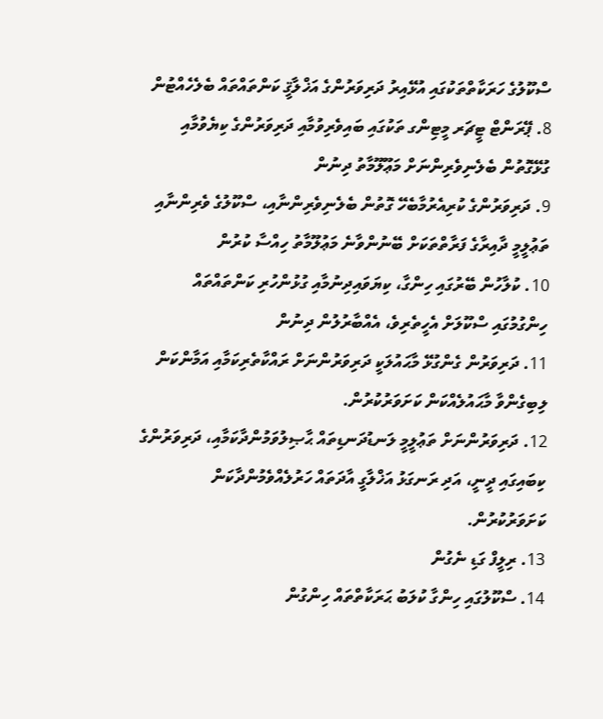ސްކޫލުގެ ހަރަކާތްތަކުގައި އުޅޭއިރު ދަރިވަރުންގެ އަޚްލާޤީ ކަންތައްތައް ބެލެހެއްޓުން
8. ޕޭރަންޓް ޓީޗަރ މީޓިންގ ތަކުގައި ބައިވެރިވުމާއި ދަރިވަރުންގެ ކިޔެވުމާއި ގުޅޭގޮތުން ބެލެނިވެރިންނަށް މަޢޫލޫމާތު ދިނުން
9. ދަރިވަރުންގެ ކުރިއެރުމާބެހޭ ގޮތުން ބެލެނިވެރިންނާއި، ސްކޫލުގެ ވެރިންނާއި ތަޢުލީމީ ދާއިރާގެ ފަރާތްތަކަށް ބޭނުންވާނެ މަޢުލޫމާތު ހިއްސާ ކުރުން
10. ކުލާހުން ބޭރުގައި ހިންގާ، ކިޔަވައިދިނުމާއި ގުޅުންހުރި ކަންތައްތައް ހިންގުމުގައި ސްކޫލަށް އެހީތެރިވެ، އެއްބާރުލުން ދިނުން
11. ދަރިވަރުން ގެންގުޅޭ މާޙައުލަކީ ދަރިވަރުންނަށް ރައްކާތެރިކަމާއި އަމާންކަން ލިބިގެންވާ މާޙައުލެއްކަން ކަށަވަރުކުރުން.
12. ދަރިވަރުންނަށް ތަޢުލީމީ ލަނޑުދަނޑިތައް ޙާޞިލުވަމުންދާކަމާއި، ދަރިވަރުންގެ ކިބައިގައި ދީނީ، އަދި ރަނގަޅު އަޚްލާގީ އާދަތައް ހަރުލެއްވެމުންދާކަން ކަށަވަރުކުރުން.
13. ރިލީފް ގަޑި ނެގުން
14. ސްކޫލުގައި ހިންގާ ކުލަބު ޙަރަކާތްތައް ހިންގުން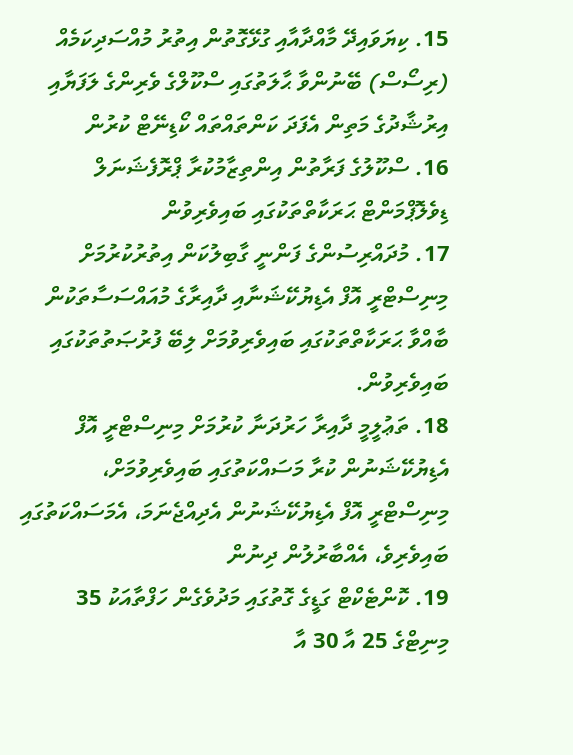15. ކިޔަވައިދޭ މާއްދާއާއި ގުޅޭގޮތުން އިތުރު މުއްސަދިކަމެއް (ރިސޯސް) ބޭނުންވާ ޙާލަތުގައި ސްކޫލްގެ ވެރިންގެ ލަފަޔާއި އިރުޝާދުގެ މަތިން އެފަދަ ކަންތައްތައް ކޯޑިނޭޓް ކުރުން
16. ސްކޫލުގެ ފަރާތުން އިންތިޒާމުކުރާ ޕްރޮފެޝަނަލް ޑިވެލޮޕްމަންޓް ޙަރަކާތްތަކުގައި ބައިވެރިވުން
17. މުދައްރިސުންގެ ފަންނީ ގާބިލުކަން އިތުރުކުރުމަށް މިނިސްޓްރީ އޮފް އެޑިޔުކޭޝަނާއި ދާއިރާގެ މުއައްސަސާތަކުން ބާއްވާ ޙަރަކާތްތަކުގައި ބައިވެރިވުމަށް ލިބޭ ފުރުޞަތުތަކުގައި ބައިވެރިވުން.
18. ތަޢުލީމީ ދާއިރާ ހަރުދަނާ ކުރުމަށް މިނިސްޓްރީ އޮފް އެޑިޔުކޭޝަނުން ކުރާ މަސައްކަތުގައި ބައިވެރިވުމަށް، މިނިސްޓްރީ އޮފް އެޑިޔުކޭޝަނުން އެދިއްޖެނަމަ، އެމަސައްކަތުގައި ބައިވެރިވެ، އެއްބާރުލުން ދިނުން
19. ކޮންޓެކްޓް ގަޑީގެ ގޮތުގައި މަދުވެގެން ހަފްތާއަކު 35 މިނިޓްގެ 25 އާ 30 އާ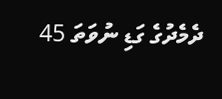ދެމެދުގެ ގަޑި ނުވަތަ 45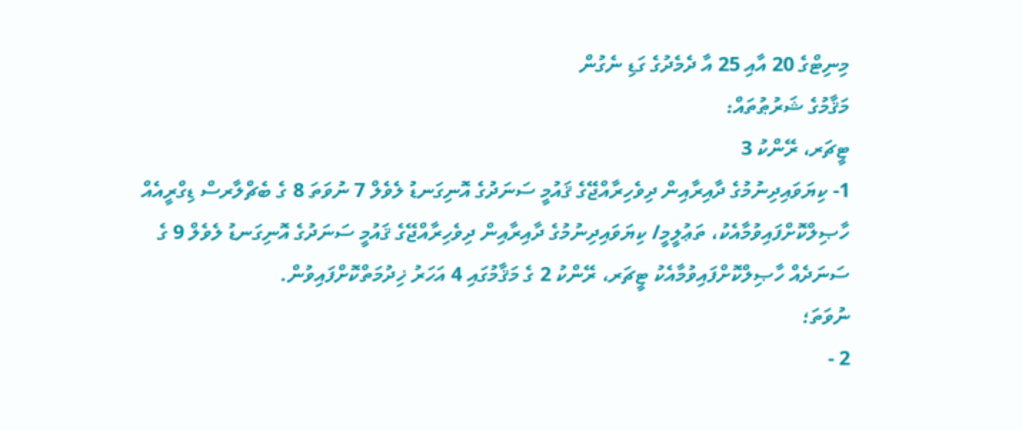މިނިޓްގެ 20 އާއި 25 އާ ދެމެދުގެ ގަޑި ނެގުން
މަޤާމުގެ ޝަރުޠުތައް:
ޓީޗަރ، ރޭންކު 3
1- ކިޔަވައިދިނުމުގެ ދާއިރާއިން ދިވެހިރާއްޖޭގެ ޤައުމީ ސަނަދުގެ އޮނިގަނޑު ލެވެލް 7 ނުވަތަ 8 ގެ ބެޗްލާރސް ޑިގްރީއެއް ހާޞިލްކޮށްފައިވުމާއެކު، ތަޢުލީމީ/ ކިޔަވައިދިނުމުގެ ދާއިރާއިން ދިވެހިރާއްޖޭގެ ޤައުމީ ސަނަދުގެ އޮނިގަނޑު ލެވެލް 9 ގެ ސަނަދެއް ހާޞިލްކޮށްފައިވުމާއެކު ޓީޗަރ، ރޭންކު 2 ގެ މަޤާމުގައި 4 އަހަރު ޚިދުމަތްކޮށްފައިވުން.
ނުވަތަ؛
2 -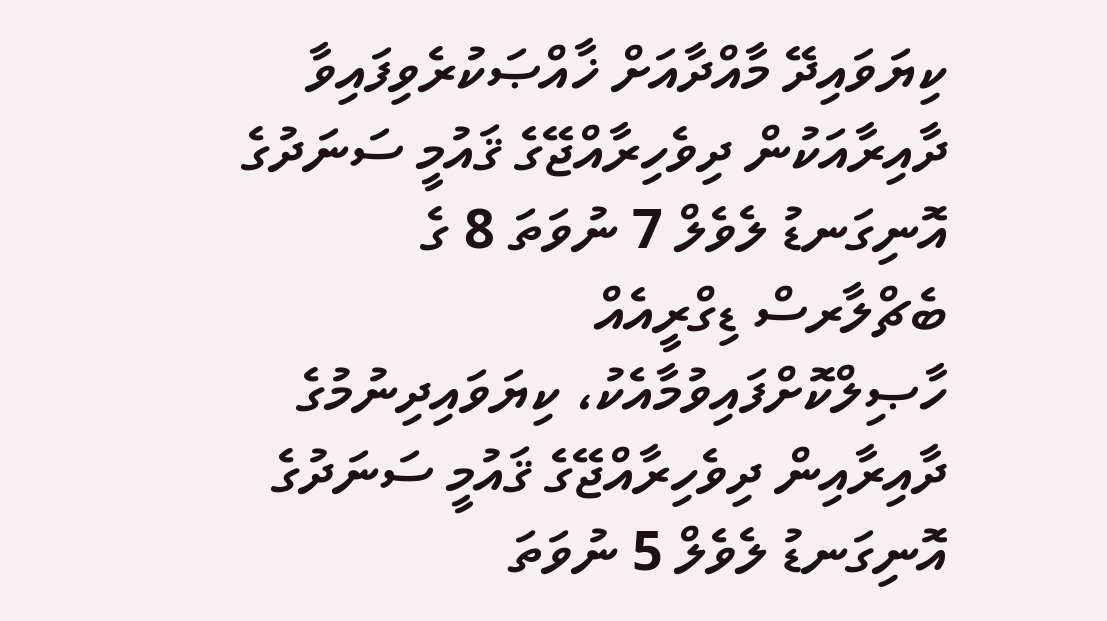ކިޔަވައިދޭ މާއްދާއަށް ޚާއްޞަކުރެވިފައިވާ ދާއިރާއަކުން ދިވެހިރާއްޖޭގެ ޤައުމީ ސަނަދުގެ އޮނިގަނޑު ލެވެލް 7 ނުވަތަ 8 ގެ ބެޗްލާރސް ޑިގްރީއެއް ހާޞިލްކޮށްފައިވުމާއެކު، ކިޔަވައިދިނުމުގެ ދާއިރާއިން ދިވެހިރާއްޖޭގެ ޤައުމީ ސަނަދުގެ އޮނިގަނޑު ލެވެލް 5 ނުވަތަ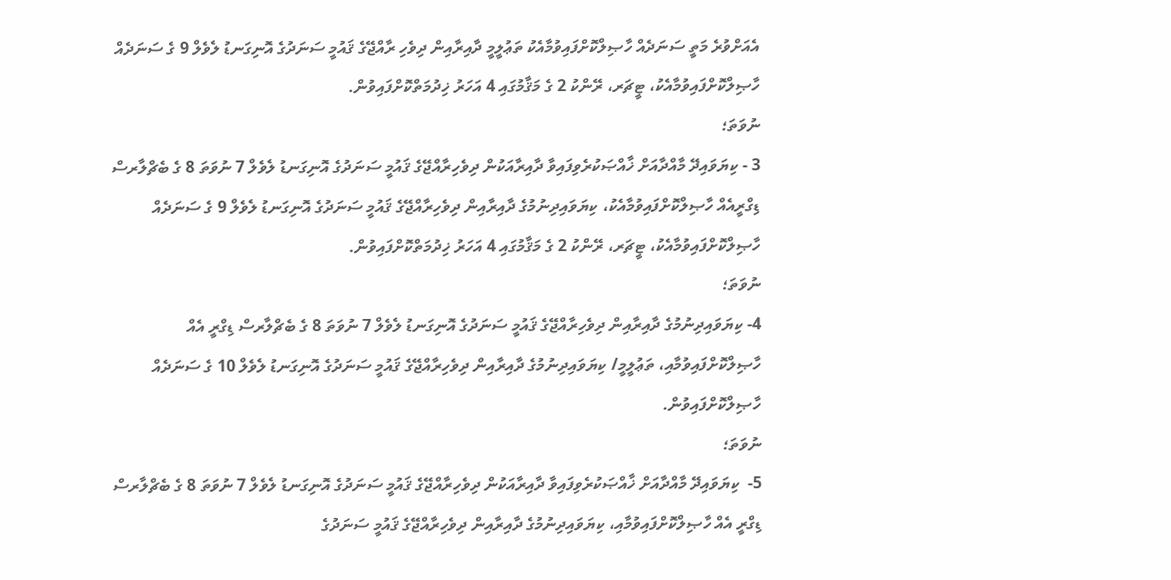އެއަށްވުރެ މަތީ ސަނަދެއް ހާޞިލްކޮށްފައިވުމާއެކު ތަޢުލީމީ ދާއިރާއިން ދިވެހި ރާއްޖޭގެ ޤައުމީ ސަނަދުގެ އޮނިގަނޑު ލެވެލް 9 ގެ ސަނަދެއް ހާޞިލްކޮށްފައިވުމާއެކު، ޓީޗަރ، ރޭންކު 2 ގެ މަޤާމުގައި 4 އަހަރު ޚިދުމަތްކޮށްފައިވުން.
ނުވަތަ؛
3 - ކިޔަވައިދޭ މާއްދާއަށް ޚާއްޞަކުރެވިފައިވާ ދާއިރާއަކުން ދިވެހިރާއްޖޭގެ ޤައުމީ ސަނަދުގެ އޮނިގަނޑު ލެވެލް 7 ނުވަތަ 8 ގެ ބެޗްލާރސް ޑިގްރީއެއް ހާޞިލްކޮށްފައިވުމާއެކު، ކިޔަވައިދިނުމުގެ ދާއިރާއިން ދިވެހިރާއްޖޭގެ ޤައުމީ ސަނަދުގެ އޮނިގަނޑު ލެވެލް 9 ގެ ސަނަދެއް ހާޞިލްކޮށްފައިވުމާއެކު، ޓީޗަރ، ރޭންކު 2 ގެ މަޤާމުގައި 4 އަހަރު ޚިދުމަތްކޮށްފައިވުން.
ނުވަތަ؛
4- ކިޔަވައިދިނުމުގެ ދާއިރާއިން ދިވެހިރާއްޖޭގެ ޤައުމީ ސަނަދުގެ އޮނިގަނޑު ލެވެލް 7 ނުވަތަ 8 ގެ ބެޗްލާރސް ޑިގްރީ އެއް ހާޞިލްކޮށްފައިވުމާއި، ތަޢުލީމީ/ ކިޔަވައިދިނުމުގެ ދާއިރާއިން ދިވެހިރާއްޖޭގެ ޤައުމީ ސަނަދުގެ އޮނިގަނޑު ލެވެލް 10 ގެ ސަނަދެއް ހާޞިލްކޮށްފައިވުން.
ނުވަތަ؛
5-  ކިޔަވައިދޭ މާއްދާއަށް ޚާއްޞަކުރެވިފައިވާ ދާއިރާއަކުން ދިވެހިރާއްޖޭގެ ޤައުމީ ސަނަދުގެ އޮނިގަނޑު ލެވެލް 7 ނުވަތަ 8 ގެ ބެޗްލާރސް ޑިގްރީ އެއް ހާޞިލްކޮށްފައިވުމާއި، ކިޔަވައިދިނުމުގެ ދާއިރާއިން ދިވެހިރާއްޖޭގެ ޤައުމީ ސަނަދުގެ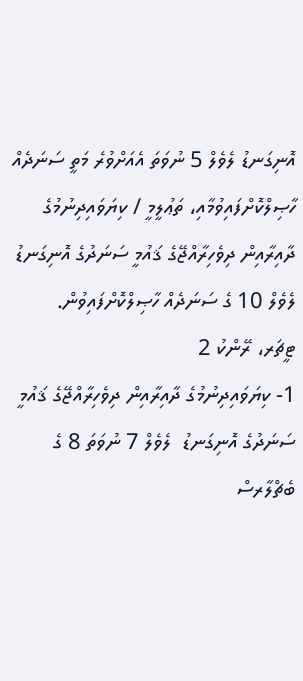އޮނިގަނޑު ލެވެލް 5 ނުވަތަ އެއަށްވުރެ މަތީ ސަނަދެއް ހާޞިލްކޮށްފައިވުމާއި، ތަޢުލީމީ / ކިޔަވައިދިނުމުގެ ދާއިރާއިން ދިވެހިރާއްޖޭގެ ޤައުމީ ސަނަދުގެ އޮނިގަނޑު ލެވެލް 10 ގެ ސަނަދެއް ހާޞިލްކޮށްފައިވުން.
ޓީޗަރ، ރޭންކު 2
1- ކިޔަވައިދިނުމުގެ ދާއިރާއިން ދިވެހިރާއްޖޭގެ ޤައުމީ ސަނަދުގެ އޮނިގަނޑު  ލެވެލް 7 ނުވަތަ 8 ގެ ބެޗްލާރސް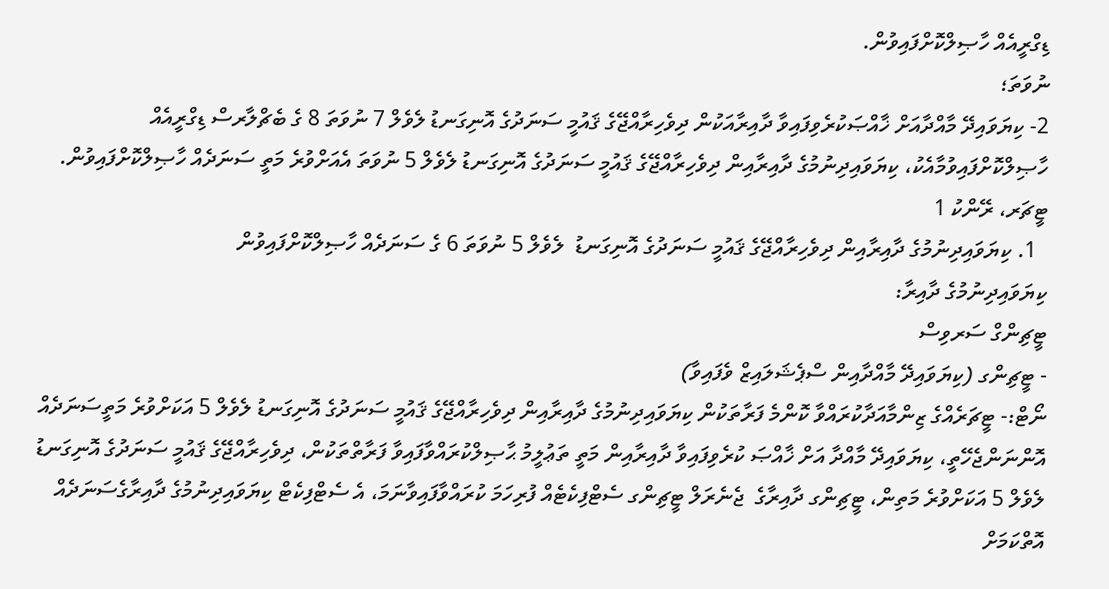ޑިގްރީއެއް ހާޞިލްކޮށްފައިވުން.
ނުވަތަ؛
2- ކިޔަވައިދޭ މާއްދާއަށް ޚާއްޞަކުރެވިފައިވާ ދާއިރާއަކުން ދިވެހިރާއްޖޭގެ ޤައުމީ ސަނަދުގެ އޮނިގަނޑު ލެވެލް 7 ނުވަތަ 8 ގެ ބެޗްލާރސް ޑިގްރީއެއް ހާޞިލްކޮށްފައިވުމާއެކު، ކިޔަވައިދިނުމުގެ ދާއިރާއިން ދިވެހިރާއްޖޭގެ ޤައުމީ ސަނަދުގެ އޮނިގަނޑު ލެވެލް 5 ނުވަތަ އެއަށްވުރެ މަތީ ސަނަދެއް ހާޞިލްކޮށްފައިވުން.
ޓީޗަރ، ރޭންކު 1
  1. ކިޔަވައިދިނުމުގެ ދާއިރާއިން ދިވެހިރާއްޖޭގެ ޤައުމީ ސަނަދުގެ އޮނިގަނޑު  ލެވެލް 5 ނުވަތަ 6 ގެ ސަނަދެއް ހާޞިލްކޮށްފައިވުން
ކިޔަވައިދިނުމުގެ ދާއިރާ:
ޓީޗިންގް ސަރވިސް
- ޓީޗިންގ (ކިޔަވައިދޭ މާއްދާއިން ސްޕެޝަލައިޒް ވެފައިވާ)
ނޯޓް:- ޓީޗަރެއްގެ ޒިންމާއަދާކުރައްވާ ކޮންމެ ފަރާތަކުން ކިޔަވައިދިނުމުގެ ދާއިރާއިން ދިވެހިރާއްޖޭގެ ޤައުމީ ސަނަދުގެ އޮނިގަނޑު ލެވެލް 5 އަކަށްވުރެ މަތީސަނަދެއް އޮންނަންޖެހޭތީ، ކިޔަވައިދޭ މާއްދާ އަށް ޚާއްޞަ ކުރެވިފައިވާ ދާއިރާއިން މަތީ ތަޢުލީމު ޙާޞިލްކުރައްވާފައިވާ ފަރާތްތަކުން، ދިވެހިރާއްޖޭގެ ޤައުމީ ސަނަދުގެ އޮނިގަނޑު ލެވެލް 5 އަކަށްވުރެ މަތިން، ޓީޗިންގ ދާއިރާގެ  ޖެނެރަލް ޓީޗިންގ ސެޓްފިކެޓެއް ފުރިހަމަ ކުރައްވާފައިވާނަމަ، އެ ސެޓްފިކެޓް ކިޔަވައިދިނުމުގެ ދާއިރާގެސަނަދެއް އޮތްކަމަށް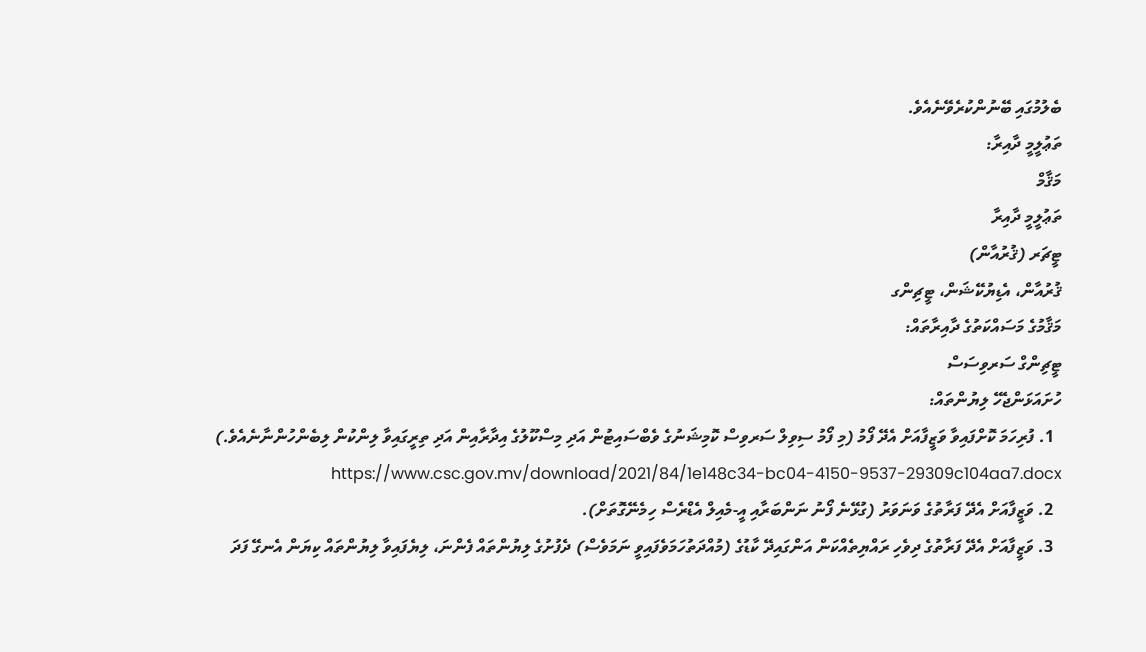ބެލުމުގައި ބޭނުންކުރެވޭނެއެވެ.
ތަޢުލީމީ ދާއިރާ:
މަޤާމް
ތަޢުލީމީ ދާއިރާ
ޓީޗަރ (ޤުރުއާން)
ޤުރުއާން، އެޑިޔުކޭޝަން، ޓީޗިންގ
މަޤާމުގެ މަސައްކަތުގެ ދާއިރާތައް:
ޓީޗިންގް ސަރވިސަސް
ހުށައަޅަންޖެހޭ ލިޔުންތައް:
  1. ފުރިހަމަ ކޮށްފައިވާ ވަޒީފާއަށް އެދޭ ފޯމު (މި ފޯމު ސިވިލް ސަރވިސް ކޮމިޝަނުގެ ވެބްސައިޓުން އަދި މިސްކޫލުގެ އިދާރާއިން އަދި ތިރީގައިވާ ލިންކުން ލިބެންހުންނާނެއެވެ.)  https://www.csc.gov.mv/download/2021/84/1e148c34-bc04-4150-9537-29309c104aa7.docx
  2. ވަޒީފާއަށް އެދޭ ފަރާތުގެ ވަނަވަރު (ގުޅޭނެ ފޯނު ނަންބަރާއި އީ-މެއިލް އެޑްރެސް ހިމެނޭގޮތަށް).
  3. ވަޒީފާއަށް އެދޭ ފަރާތުގެ ދިވެހި ރައްޔިތެއްކަން އަންގައިދޭ ކާޑުގެ (މުއްދަތުހަމަވެފައިވީ ނަމަވެސް) ދެފުށުގެ ލިޔުންތައް ފެންނަ، ލިޔެފައިވާ ލިޔުންތައް ކިޔަން އެނގޭ ފަދަ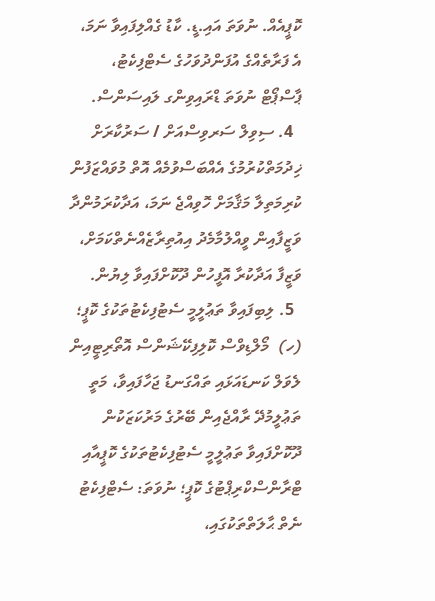ކޮޕީއެއް. ނުވަތަ އައި.ޑީ. ކާޑު ގެއްލިފައިވާ ނަމަ، އެ ފަރާތެއްގެ އުފަންދުވަހުގެ ސެޓްފިކެޓު، ޕާސްޕޯޓް ނުވަތަ ޑްރައިވިންގ ލައިސަންސް.
  4. ސިވިލް ސަރވިސްއަށް / ސަރުކާރަށް ޚިދުމަތްކުރުމުގެ އެއްބަސްވުމެއް އޮތް މުވައްޒަފުން ކުރިމަތިލާ މަޤާމަށް ހޮވިއްޖެ ނަމަ، އަދާކުރަމުންދާ ވަޒީފާއިން ވީއްލުމާމެދު އިއުތިރާޒެއްނެތްކަމަށް، ވަޒީފާ އަދާކުރާ އޮފީހުން ދޫކޮށްފައިވާ ލިޔުން.
  5. ލިބިފައިވާ ތަޢުލީމީ ސެޓުފިކެޓުތަކުގެ ކޮޕީ؛
(ހ)  މޯލްޑިވްސް ކޮލިފިކޭޝަންސް އޮތޯރިޓީއިން ލެވަލް ކަނޑައަޅައި ތައްގަނޑު ޖަހާފައިވާ، މަތީ ތަޢުލީމުދޭ ރާއްޖެއިން ބޭރުގެ މަރުކަޒަކުން ދޫކޮށްފައިވާ ތަޢުލީމީ ސެޓުފިކެޓުތަކުގެ ކޮޕީއާއި ޓްރާންސްކްރިޕްޓުގެ ކޮޕީ؛ ނުވަތަ: ސެޓްފިކެޓު ނެތް ޙާލަތްތަކުގައި،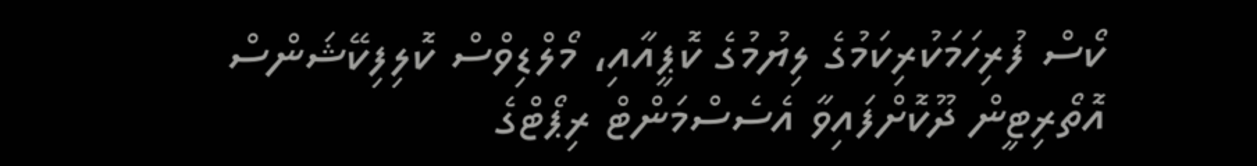ކޯސް ފުރިހަމަކުރިކަމުގެ ލިޔުމުގެ ކޮޕީއާއި، މޯލްޑިވްސް ކޮލިފިކޭޝަންސް އޮތޯރިޓީން ދޫކޮށްފައިވާ އެސެސްމަންޓް ރިޕޯޓްގެ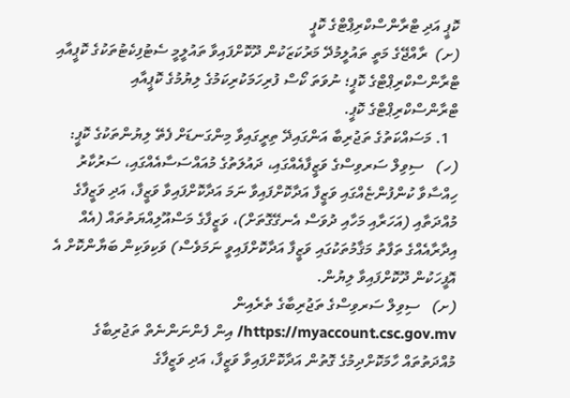ކޮޕީ އަދި ޓްރާންސްކްރިޕްޓްގެ ކޮޕީ
(ށ)  ރާއްޖޭގެ މަތީ ތައުލީމުދޭ މަރުކަޒަކުން ދޫކޮށްފައިވާ ތައުލީމީ ސެޓުފިކެޓުތަކުގެ ކޮޕީއާއި ޓްރާންސްކްރިޕްޓްގެ ކޮޕީ؛ ނުވަތަ ކޯސް ފުރިހަމަކުރިކަމުގެ ލިޔުމުގެ ކޮޕީއާއި ޓްރާންސްކްރިޕްޓްގެ ކޮޕީ.
  1. މަސައްކަތުގެ ތަޖުރިބާ އަންގައިދޭ ތިރީގައިވާ މިންގަނޑަށް ފެތޭ ލިޔުންތަކުގެ ކޮޕީ:
(ހ)   ސިވިލް ސަރވިސްގެ ވަޒީފާއެއްގައި، ދައުލަތުގެ މުއައްސަސާއެއްގައި، ސަރުކާރު ހިއްސާވާ ކުންފުންޏެއްގައި ވަޒީފާ އަދާކޮށްފައިވާ ނަމަ އަދާކޮށްފައިވާ ވަޒީފާ، އަދި ވަޒީފާގެ މުއްދަތާއި (އަހަރާއި މަހާއި ދުވަސް އެނގޭގޮތަށް)، ވަޒީފާގެ މަސްއޫލިއްޔަތުތައް (އެއް އިދާރާއެއްގެ ތަފާތު މަޤާމުތަކުގައި ވަޒީފާ އަދާކޮށްފައިވީ ނަމަވެސް) ވަކިވަކިން ބަޔާންކޮށް އެ އޮފީހަކުން ދޫކޮށްފައިވާ ލިޔުން.
(ށ)   ސިވިލް ސަރވިސްގެ ތަޖުރިބާގެ ތެރެއިން https://myaccount.csc.gov.mv/ އިން ފެންނަންނެތް ތަޖުރިބާގެ މުއްދަތުތައް ހާމަކޮށްދިމުގެ ގޮތުން އަދާކޮށްފައިވާ ވަޒީފާ، އަދި ވަޒީފާގެ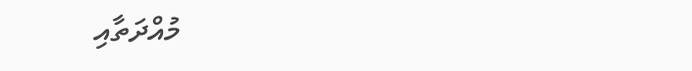މުއްދަތާއި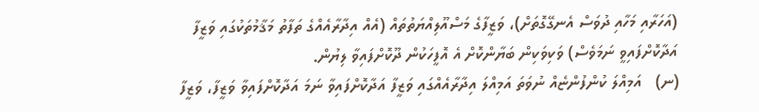(އަހަރާއި މަހާއި ދުވަސް އެނގޭގޮތަށް)، ވަޒީފާގެ މަސްއޫލިއްޔަތުތައް (އެއް އިދާރާއެއްގެ ތަފާތު މަޤާމުތަކުގައި ވަޒީފާ އަދާކޮށްފައިވީ ނަމަވެސް) ވަކިވަކިން ބަޔާންކޮށް އެ އޮފީހަކުން ދޫކޮށްފައިވާ ލިޔުން.
(ނ)   އަމިއްލަ ކުންފުންޏެއް ނުވަތަ އަމިއްލަ އިދާރާއެއްގައި ވަޒީފާ އަދާކޮށްފައިވާ ނަމަ އަދާކޮށްފައިވާ ވަޒީފާ، ވަޒީފާ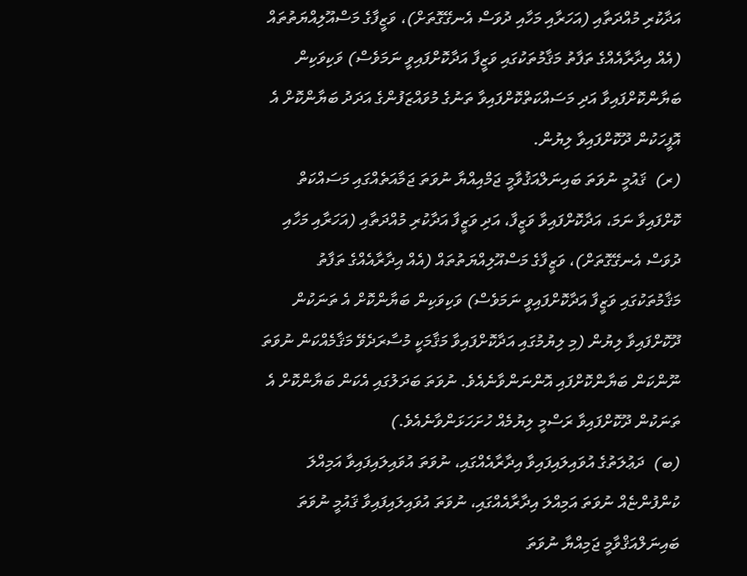އަދާކުރި މުއްދަތާއި (އަހަރާއި މަހާއި ދުވަސް އެނގޭގޮތަށް)، ވަޒީފާގެ މަސްއޫލިއްޔަތުތައް (އެއް އިދާރާއެއްގެ ތަފާތު މަޤާމުތަކުގައި ވަޒީފާ އަދާކޮށްފައިވީ ނަމަވެސް) ވަކިވަކިން ބަޔާންކޮށްފައިވާ އަދި މަސައްކަތްކޮށްފައިވާ ތަނުގެ މުވައްޒަފުންގެ އަދަދު ބަޔާންކޮށް އެ އޮފީހަކުން ދޫކޮށްފައިވާ ލިޔުން.
(ރ)  ޤައުމީ ނުވަތަ ބައިނަލްއަޤުވާމީ ޖަމްއިއްޔާ ނުވަތަ ޖަމާއަތެއްގައި މަސައްކަތް ކޮށްފައިވާ ނަމަ، އަދާކޮށްފައިވާ ވަޒީފާ، އަދި ވަޒީފާ އަދާކުރި މުއްދަތާއި (އަހަރާއި މަހާއި ދުވަސް އެނގޭގޮތަށް)، ވަޒީފާގެ މަސްއޫލިއްޔަތުތައް (އެއް އިދާރާއެއްގެ ތަފާތު މަޤާމުތަކުގައި ވަޒީފާ އަދާކޮށްފައިވީ ނަމަވެސް) ވަކިވަކިން ބަޔާންކޮށް އެ ތަނަކުން ދޫކޮށްފައިވާ ލިޔުން (މި ލިޔުމުގައި އަދާކޮށްފައިވާ މަޤާމަކީ މުސާރަދެވޭ މަޤާމެއްކަން ނުވަތަ ނޫންކަން ބަޔާންކޮށްފައި އޮންނަންވާނެއެވެ. ނުވަތަ ބަދަލުގައި އެކަން ބަޔާންކޮށް އެ ތަނަކުން ދޫކޮށްފައިވާ ރަސްމީ ލިޔުމެއް ހުށަހަޅަންވާނެއެވެ.)
(ބ)  ދަޢުލަތުގެ އުވައިލައިފައިވާ އިދާރާއެއްގައި، ނުވަތަ އުވައިލައިފައިވާ އަމިއްލަ ކުންފުންޏެއް ނުވަތަ އަމިއްލަ އިދާރާއެއްގައި، ނުވަތަ އުވައިލައިފައިވާ ޤައުމީ ނުވަތަ ބައިނަލްއަޤްވާމީ ޖަމިއްޔާ ނުވަތަ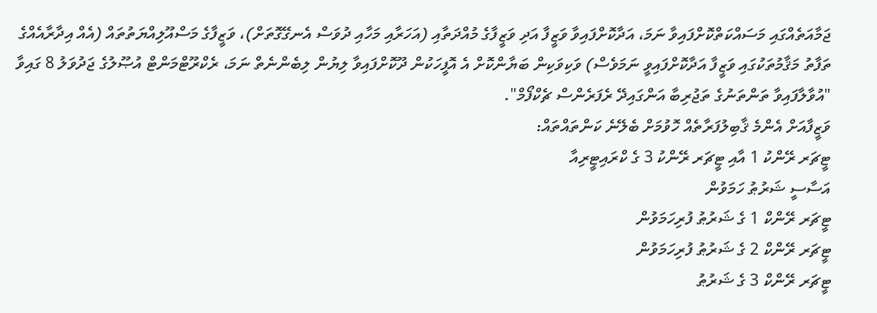ޖަމާއަތެއްގައި މަސައްކަތްކޮށްފައިވާ ނަމަ، އަދާކޮށްފައިވާ ވަޒީފާ އަދި ވަޒީފާގެ މުއްދަތާއި (އަހަރާއި މަހާއި ދުވަސް އެނގޭގޮތަށް)، ވަޒީފާގެ މަސްއޫލިއްޔަތުތައް (އެއް އިދާރާއެއްގެ ތަފާތު މަޤާމުތަކުގައި ވަޒީފާ އަދާކޮށްފައިވީ ނަމަވެސް) ވަކިވަކިން ބަޔާންކޮށް އެ އޮފީހަކުން ދޫކޮށްފައިވާ ލިޔުން ލިބެންނެތް ނަމަ، ރެކްރޫޓްމަންޓް އުޞޫލުގެ ޖަދުވަލު 8 ގައިވާ "އުވާލާފައިވާ ތަންތަނުގެ ތަޖުރިބާ އަންގައިދޭ ރެފަރެންސް ޗެކްފޯމް".
ވަޒީފާއަށް އެންމެ ޤާބިލުފަރާތެއް ހޮވުމަށް ބެލޭނެ ކަންތައްތައް:
ޓީޗަރ ރޭންކު 1 އާއި ޓީޗަރ ރޭންކު 3 ގެ ކްރައިޓީރިއާ
އަސާސީ ޝަރުޠު ހަމަވުން
ޓީޗަރ ރޭންކް 1 ގެ ޝަރުޠު ފުރިހަމަވުން
ޓީޗަރ ރޭންކް 2 ގެ ޝަރުޠު ފުރިހަމަވުން
ޓީޗަރ ރޭންކް 3 ގެ ޝަރުޠު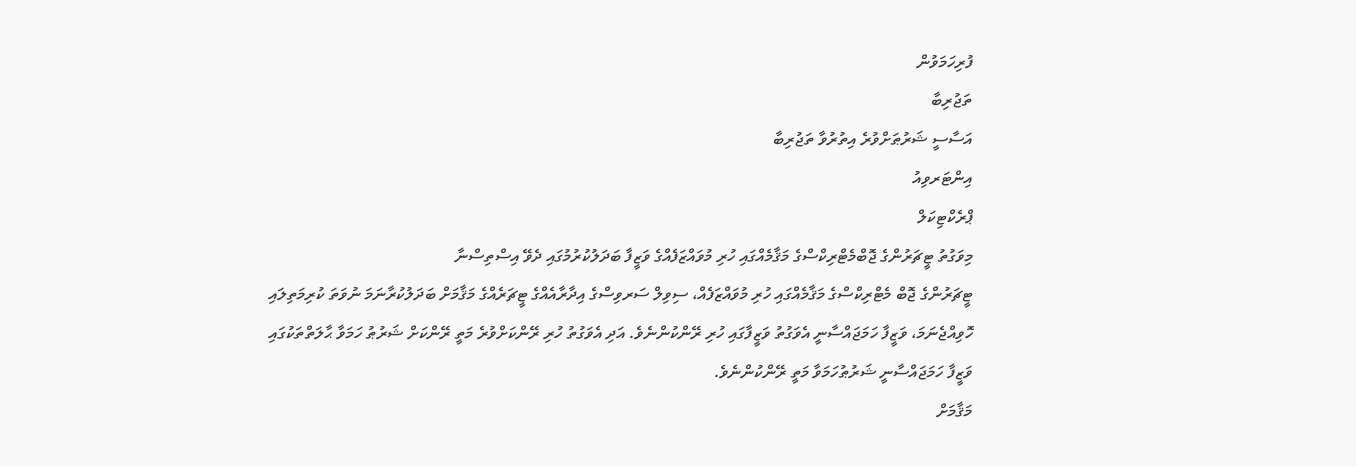ފުރިހަމަވުން
ތަޖުރިބާ
އަސާސީ ޝަރުޠަށްވުރެ އިތުރުވާ ތަޖުރިބާ
އިންޓަރވިއު
ޕްރެކްޓިކަލް
މިވަގުތު ޓީޗަރުންގެ ޖޮބްމެޓްރިކްސްގެ މަޤާމެއްގައި ހުރި މުވައްޒަފެއްގެ ވަޒީފާ ބަދަލުކުރުމުގައި ދެވޭ އިސްތިސްނާ
ޓީޗަރުންގެ ޖޮބް މެޓްރިކްސްގެ މަޤާމެއްގައި ހުރި މުވައްޒަފެއް، ސިވިލް ސަރވިސްގެ އިދާރާއެއްގެ ޓީޗަރެއްގެ މަޤާމަށް ބަދަލުކުރާނަމަ ނުވަތަ ކުރިމަތިލައި ހޮވިއްޖެނަމަ، ވަޒީފާ ހަމަޖައްސާނީ އެވަގުތު ވަޒީފާގައި ހުރި ރޭންކުންނެވެ. އަދި އެވަގުތު ހުރި ރޭންކަށްވުރެ މަތީ ރޭންކަށް ޝަރުޠު ހަމަވާ ޙާލަތްތަކުގައި ވަޒީފާ ހަމަޖައްސާނީ ޝަރުޠުހަމަވާ މަތީ ރޭންކުންނެވެ.
މަޤާމަށް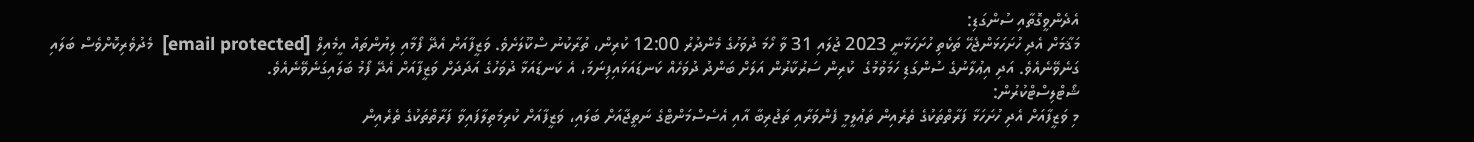އެދެންވީގޮތާއި ސުންގަޑި:
މަޤާމަށް އެދި ހުށަހަޅަންޖެހޭ ތަކެތި ހުށަހަޅާނީ 2023 ޖުލައި 31 ވާ ހޯމަ ދުވަހުގެ މެންދުރު 12:00 ކުރިން، ތުރާކުނު ސްކޫލަށެވެ. ވަޒީފާއަށް އެދޭ ފޯމާއި ލިޔުންތައް އީމެއިލް [email protected]  މެދުވެރިކޮށްވެސް ބަލައި ގަނެވޭނެއެވެ. އަދި އިޢުލާނުގެ ސުންގަޑި ހަމަވުމުގެ  ކުރިން ސަރުކާރުން އަލަށް ބަންދު ދުވަހެއް ކަނޑައަޅައިފިނަމަ، އެ ކަނޑައަޅާ ދުވަހުގެ އަދަދަށް ވަޒީފާއަށް އެދޭ ފޯމު ބަލައިގަނެވޭނެއެވެ.
ޝޯޓްލިސްޓްކުރުން:
މި ވަޒީފާއަށް އެދި ހުށަހަޅާ ފަރާތްތަކުގެ ތެރެއިން ތަޢުލީމީ ފެންވަރާއި ތަޖުރިބާ އާއި އެސެސްމަންޓްގެ ނަތީޖާއަށް ބަލައި، ވަޒީފާއަށް ކުރިމަތިލާފައިވާ ފަރާތްތަކުގެ ތެރެއިން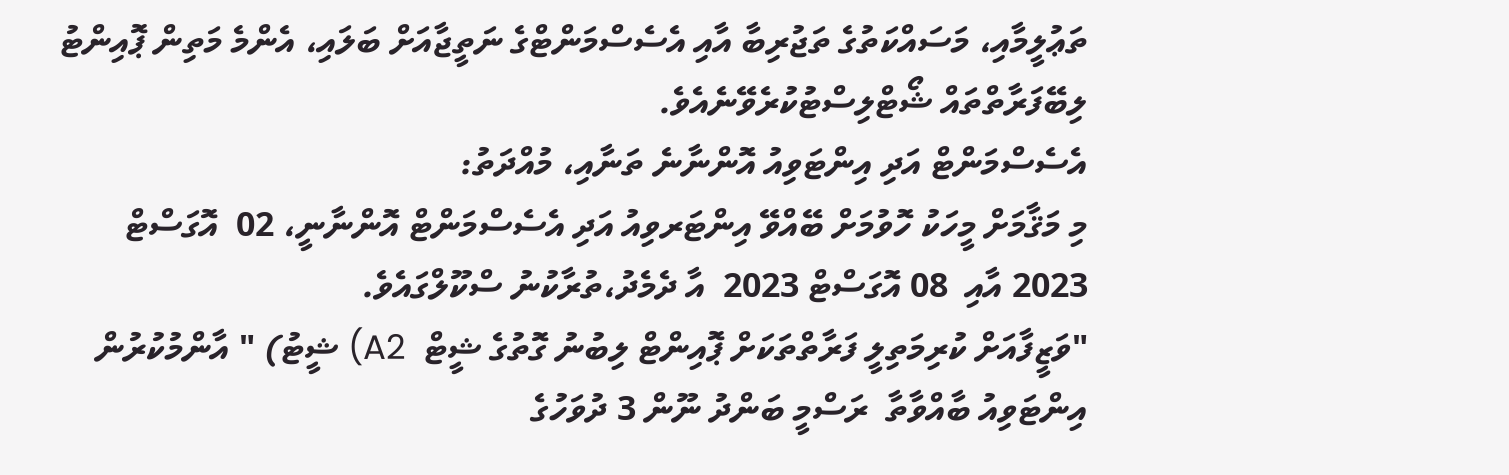ތަޢުލީމާއި، މަސައްކަތުގެ ތަޖުރިބާ އާއި އެސެސްމަންޓްގެ ނަތީޖާއަށް ބަލައި، އެންމެ މަތިން ޕޮއިންޓު ލިބޭފަރާތްތައް ޝޯޓްލިސްޓުކުރެވޭނެއެވެ.
އެސެސްމަންޓް އަދި އިންޓަވިއު އޮންނާނެ ތަނާއި، މުއްދަތު:
މި މަޤާމަށް މީހަކު ހޮވުމަށް ބޭއްވޭ އިންޓަރވިއު އަދި އެސެސްމަންޓް އޮންނާނީ، 02  އޮގަސްޓް 2023 އާއި  08 އޮގަސްޓް 2023  އާ ދެމެދު،ތުރާކުނު ސްކޫލްގައެވެ.
"ވަޒީފާއަށް ކުރިމަތިލީ ފަރާތްތަކަށް ޕޮއިންޓް ލިބުނު ގޮތުގެ ޝީޓް  A2) ޝީޓު) " އާންމުކުރުން
އިންޓަވިއު ބާއްވާތާ  ރަސްމީ ބަންދު ނޫން 3 ދުވަހުގެ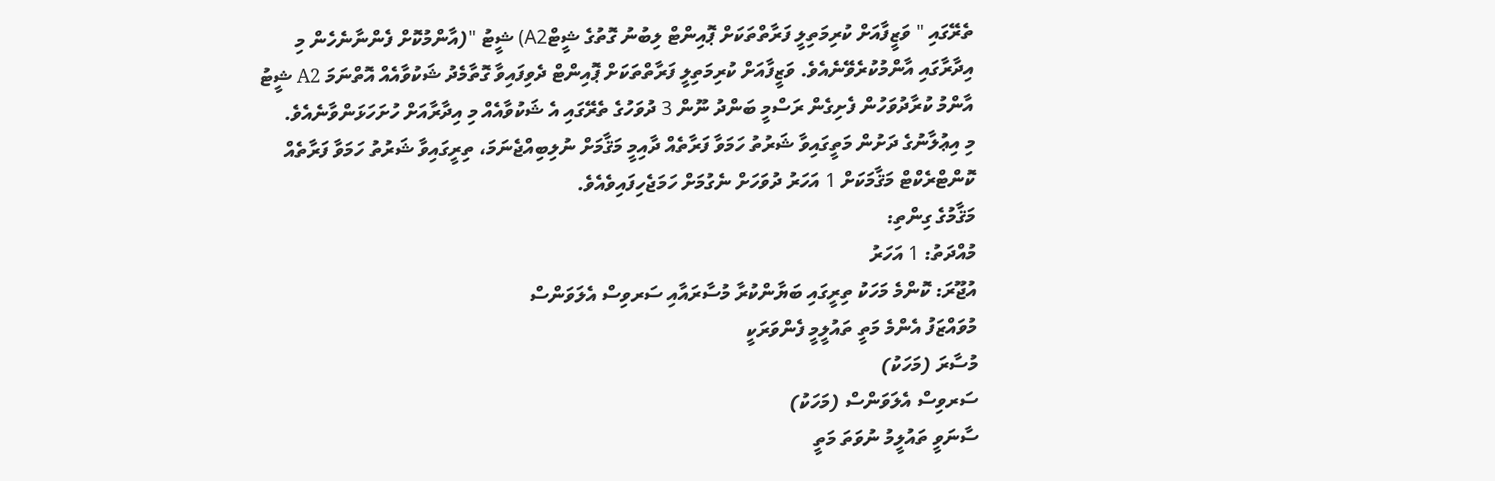ތެރޭގައި " ވަޒީފާއަށް ކުރިމަތިލީ ފަރާތްތަކަށް ޕޮއިންޓް ލިބުނު ގޮތުގެ ޝީޓްA2) ޝީޓު "(އާންމުކޮށް ފެންނާނެހެން މި އިދާރާގައި އާންމުކުރެވޭނެއެވެ. ވަޒީފާއަށް ކުރިމަތިލީ ފަރާތްތަކަށް ޕޮއިންޓް ދެވިފައިވާ ގޮތާމެދު ޝަކުވާއެއް އޮތްނަމަ A2 ޝީޓު އާންމު ކުރާދުވަހުން ފެށިގެން ރަސްމީ ބަންދު ނޫން 3 ދުވަހުގެ ތެރޭގައި އެ ޝަކުވާއެއް މި އިދާރާއަށް ހުށަހަޅަންވާނެއެވެ.
މި އިޢުލާނުގެ ދަށުން މަތީގައިވާ ޝަރުތު ހަމަވާ ފަރާތެއް ދާއިމީ މަޤާމަށް ނުލިބިއްޖެނަމަ، ތިރީގައިވާ ޝަރުތު ހަމަވާ ފަރާތެއް ކޮންޓްރެކްޓް މަޤާމަކަށް 1 އަހަރު ދުވަހަށް ނެގުމަށް ހަމަޖެހިފައިވެއެވެ.
މަޤާމުގެ ގިންތި:
މުއްދަތު: 1 އަހަރު
އުޖޫރަ: ކޮންމެ މަހަކު ތިރީގައި ބަޔާންކުރާ މުސާރައާއި ސަރވިސް އެލަވަންސް
މުވައްޒަފު އެންމެ މަތީ ތައުލީމީ ފެންވަރަކީ
މުސާރަ (މަހަކު)
ސަރވިސް އެލަވަންސް (މަހަކު)
ސާނަވީ ތައުލީމު ނުވަތަ މަތީ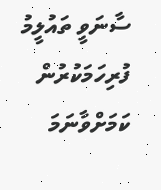ސާނަވީ ތައުލީމު ފުރިހަމަކުރުން ކަމަށްވާނަމަ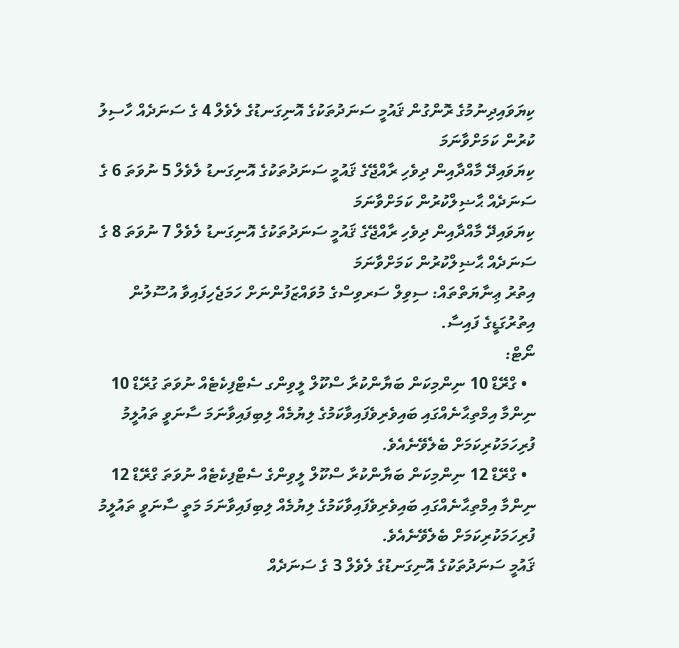ކިޔަވައިދިނުމުގެ ރޮންގުން ޤައުމީ ސަނަދުތަކުގެ އޮނިގަނޑުގެ ލެވެލް 4 ގެ ސަނަދެއް ހާސިލު ކުރުން ކަމަށްވާނަމަ
ކިޔަވައިދޭ މާއްދާއިން ދިވެހި ރާއްޖޭގެ ޤައުމީ ސަނަދުތަކުގެ އޮނިގަނޑު ލެވެލް 5 ނުވަތަ 6 ގެ ސަނަދެއް ޙާޟިލްކުރުން ކަމަށްވާނަމަ
ކިޔަވައިދޭ މާއްދާއިން ދިވެހި ރާއްޖޭގެ ޤައުމީ ސަނަދުތަކުގެ އޮނިގަނޑު ލެވެލް 7 ނުވަތަ 8 ގެ ސަނަދެއް ޙާޟިލްކުރުން ކަމަށްވާނަމަ
އިތުރު ޢިނާޔަތްތައް: ސިވިލް ސަރވިސްގެ މުވައްޒަފުންނަށް ހަމަޖެހިފައިވާ އުސޫލުން އިތުރުގަޑީގެ ފައިސާ.
ނޯޓް:
  • ގްރޭޑް 10 ނިންމިކަން ބަޔާންކުރާ ސްކޫލް ލީވިންގ ސެޓްފިކެޓެއް ނުވަތަ ގުރޭޑް 10 ނިންމާ އިމްތިޙާނެއްގައި ބައިވެރިވެފައިވާކަމުގެ ލިޔުމެއް ލިބިފައިވާނަމަ ސާނަވީ ތައުލީމު ފުރިހަމަކުރިކަމަށް ބެލެވޭނެއެވެ.
  • ގްރޭޑް 12 ނިންމިކަން ބަޔާންކުރާ ސްކޫލް ލީވިންގެ ސެޓްފިކެޓެއް ނުވަތަ ގްރޭޑް 12 ނިންމާ އިމްތިޙާނެއްގައި ބައިވެރިވެފައިވާކަމުގެ ލިޔުމެއް ލިބިފައިވާނަމަ މަތީ ސާނަވީ ތައުލީމު ފުރިހަމަކުރިކަމަށް ބެލެވޭނެއެވެ.
ޤައުމީ ސަނަދުތަކުގެ އޮނިގަނޑުގެ ލެވެލް 3 ގެ ސަނަދެއް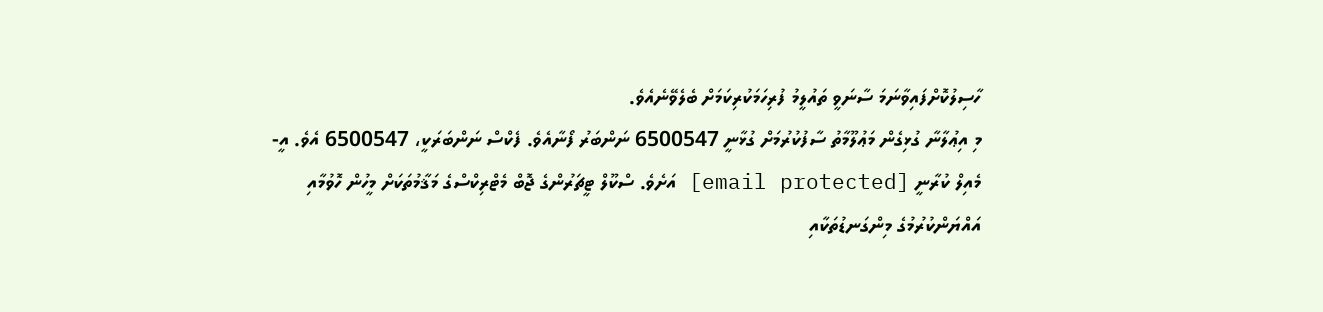ހާސިލުކޮށްފައިވާނަމަ ސާނަވީ ތައުލީމު ފުރިހަމަކުރިކަމަށް ބެލެވޭނެއެވެ.
މި އިޢުލާނާ ގުޅިގެން މަޢުލޫމާތު ސާފުކުރުމަށް ގުޅާނީ 6500547 ނަންބަރު ފޯނާއެވެ. ފެކްސް ނަންބަރަކީ، 6500547 އެވެ. އީ-މެއިލް ކުރާނީ [email protected] އަށެވެ. ސްކޫލް ޓީޗަރުންގެ ޖޮބް މެޓްރިކްސްގެ މަޤާމުތަކަށް މީހުން ހޮވުމާއި އައްޔަންކުރުމުގެ މިންގަނޑުތަކާއި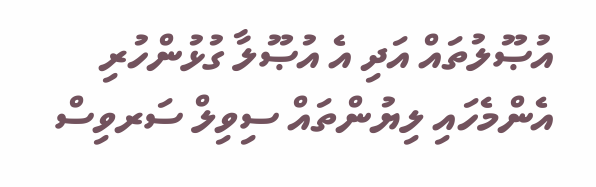އުޞޫލުތައް އަދި އެ އުޞޫލާ ގުޅުންހުރި އެންމެހައި ލިޔުންތައް ސިވިލް ސަރވިސް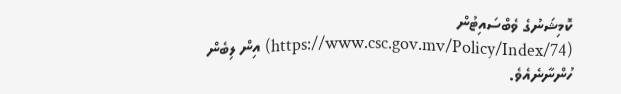ކޮމިޝަނުގެ ވެބްސައިޓުން (https://www.csc.gov.mv/Policy/Index/74) އިން ލިބެން ހުންނާނެއެވެ.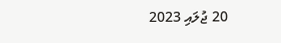20 ޖުލައި 2023